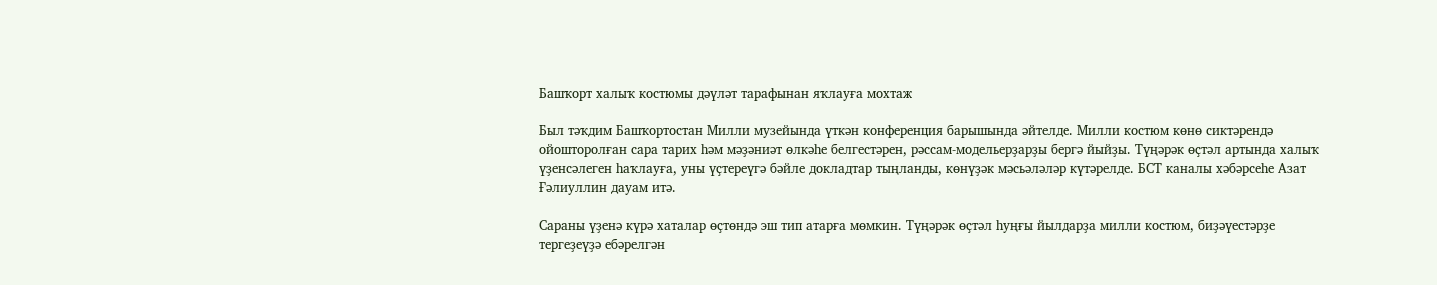Башҡорт халыҡ костюмы дәүләт тарафынан яҡлауға мохтаж

Был тәҡдим Башҡортостан Милли музейында үткән конференция барышында әйтелде. Милли костюм көнө сиктәрендә ойошторолған сара тарих һәм мәҙәниәт өлкәһе белгестәрен, рәссам-модельерҙарҙы бергә йыйҙы. Түңәрәк өҫтәл артында халыҡ үҙенсәлеген һаҡлауға, уны үҫтереүгә бәйле докладтар тыңланды, көнүҙәк мәсьәләләр күтәрелде. БСТ каналы хәбәрсеһе Азат Ғәлиуллин дауам итә.

Сараны үҙенә күрә хаталар өҫтөндә эш тип атарға мөмкин. Түңәрәк өҫтәл һуңғы йылдарҙа милли костюм, биҙәүестәрҙе тергеҙеүҙә ебәрелгән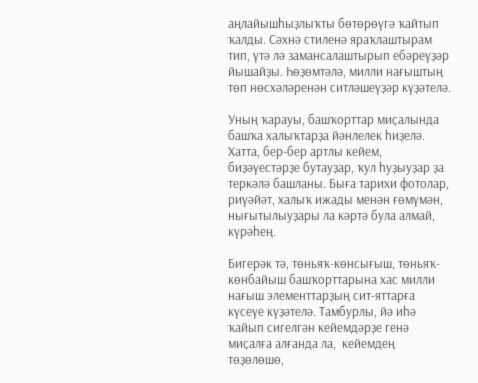аңлайышһыҙлыҡты бөтөрөүгә ҡайтып ҡалды. Сәхнә стиленә яраҡлаштырам тип, үтә лә замансалаштырып ебәреүҙәр йышайҙы. Һөҙөмтәлә, милли нағыштың төп нөсхәләренән ситләшеүҙәр күҙәтелә.

Уның ҡарауы, башҡорттар миҫалында башҡа халыҡтарҙа йәнлелек һиҙелә. Хатта, бер-бер артлы кейем, биҙәүестәрҙе бутауҙар, ҡул һуҙыуҙар ҙа теркәлә башланы. Быға тарихи фотолар, риүәйәт, халыҡ ижады менән ғөмүмән, нығытылыуҙары ла кәртә була алмай, күрәһең.

Бигерәк тә, төньяҡ-көнсығыш, төньяҡ-көнбайыш башҡорттарына хас милли нағыш элементтарҙың сит-яттарға күсеүе күҙәтелә. Тамбурлы, йә иһә ҡайып сигелгән кейемдәрҙе генә миҫалға алғанда ла,  кейемдең төҙөлөшө,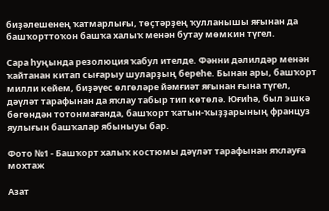биҙәлешенең ҡатмарлығы, төҫтәрҙең ҡулланышы яғынан да башҡорттоҡон башҡа халыҡ менән бутау мөмкин түгел.

Сара һуңында резолюция ҡабул ителде. Фәнни дәлилдәр менән ҡайтанан китап сығарыу шуларҙың береһе. Бынан ары, башҡорт милли кейем, биҙәүес өлгөләре йәмғиәт яғынан ғына түгел, дәүләт тарафынан да яҡлау табыр тип көтөлә. Юғиһә, был эшкә бөгөндән тотонмағанда, башҡорт ҡатын-ҡыҙҙарының француз яулығын башҡалар ябыныуы бар.

Фото №1 - Башҡорт халыҡ костюмы дәүләт тарафынан яҡлауға мохтаж

Азат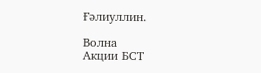Ғәлиуллин.

Волна
Акции БСТ